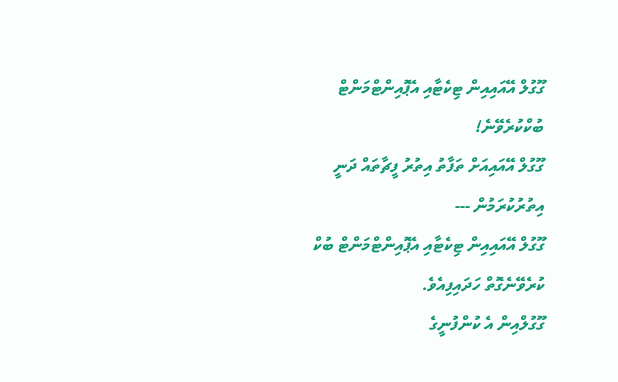ގޫގުލް އޭއައިއިން ޓިކެޓާއި އެޕޮއިންޓްމަންޓް ބުކްކުރެވޭނެ!
ގޫގުލް އޭއައިއަށް ތަފާތު އިތުރު ފީޗާތައް ދަނީ އިތުރުކުރަމުން ---
ގޫގުލް އޭއައިއިން ޓިކެޓާއި އެޕޮއިންޓްމަންޓް ބުކް ކުރެވޭނެގޮތް ހަދައިފިއެވެ.
ގޫގުލްއިން އެ ކުންފުނީގެ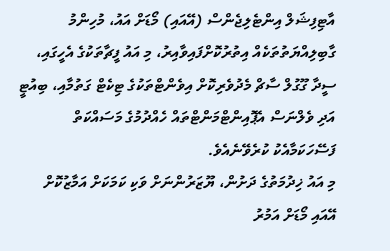އާޓިފިޝަލް އިންޓެލިޖެންސް (އޭއައި) މޯޑަށް އައު، މުހިންމު ގާބިލިއްޔަތުތަކެއް އިތުރުކޮށްފައިވާއިރު، މި އައު ފީޗާތަކުގެ އެހީގައި، ސީދާ ގޫގުލް ސާޗް މެދުވެރިކޮށް އިވެންޓްތަކުގެ ޓިކެޓް ގަތުމާއި، ބިއުޓީ އަދި ވެލްނަސް އެޕޮއިންޓްމަންޓްތައް ހެއްދުމުގެ މަސައްކަތް ފަސޭހަކަމާއެކު ކުރެވޭނެއެވެ.
މި އައު ޚިދުމަތުގެ ދަށުން، ޔޫޒަރުންނަށް ވަކި ކަމަކަށް އަމާޒުކޮށް އޭއައި މޯޑަށް އަމުރު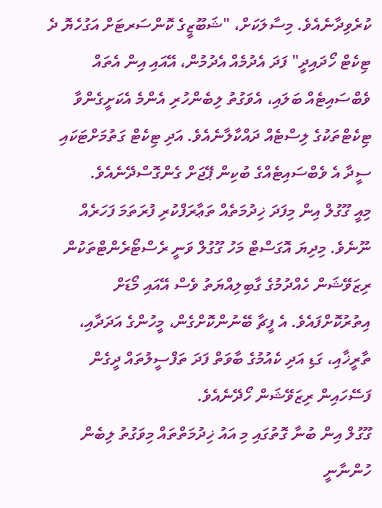ކުރެވިދާނެއެވެ. މިސާލަކަށް، "ޝަބޫޒީގެ ކޮންސަރޓަށް އަގުހެޔޮ ދެ ޓިކެޓް ހޯދައިދީ" ފަދަ އެދުމެއް އެދުމުން، އޭއައި އިން އެތައް ވެބްސައިޓެއް ބަލައި، އެވަގުތު ލިބެންހުރި އެންމެ އެކަށީގެންވާ ޓިކެޓްތަކުގެ ލިސްޓެއް ދައްކާލާނެއެވެ. އަދި ޓިކެޓް ގަތުމަށްޓަކައި ސީދާ އެ ވެބްސައިޓެއްގެ ބުކިން ޕޭޖަށް ގެންގޮސްދޭނެއެވެ.
މިއީ ގޫގުލް އިން މިފަދަ ޚިދުމަތެއް ތަޢާރަފްކުރި ފުރަތަމަ ފަހަރެއް ނޫނެވެ. މިދިޔަ އޮގަސްޓް މަހު ގޫގުލް ވަނީ ރެސްޓޯރެންޓްތަކުން ރިޒަވޭޝަން ހެއްދުމުގެ ގާބިލިއްޔަތު ވެސް އޭއައި މޯޑަށް އިތުރުކޮށްފައެވެ. އެ ފީޗާ ބޭނުންކޮށްގެން، މީހުންގެ އަދަދާއި، ތާރީޚާއި، ގަޑި އަދި ކެއުމުގެ ބާވަތް ފަދަ ތަފްސީލުތައް ދީގެން ފަސޭހައިން ރިޒަވޭޝަން ހޯދޭނެއެވެ.
ގޫގުލް އިން ބުނާ ގޮތުގައި މި އައު ޚިދުމަތްތައް މިވަގުތު ލިބެން ހުންނާނީ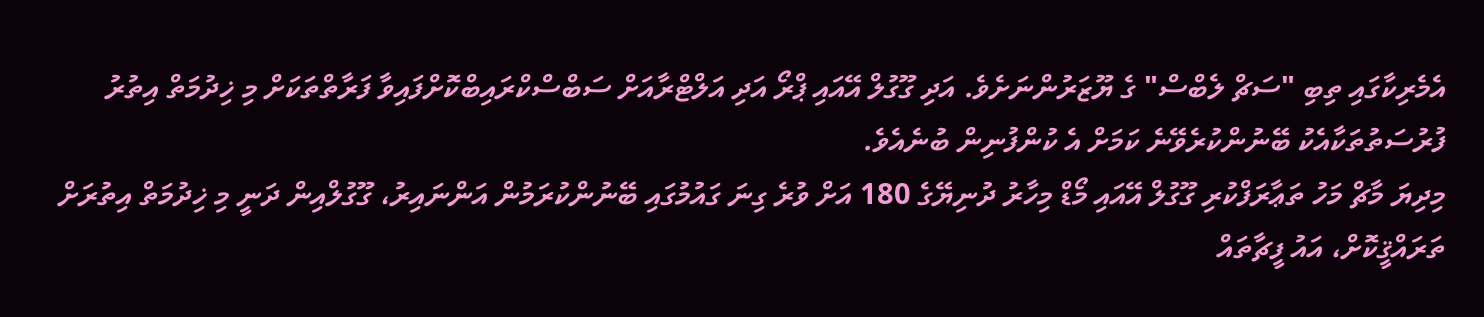އެމެރިކާގައި ތިބި "ސަޗް ލެބްސް" ގެ ޔޫޒަރުންނަށެވެ. އަދި ގޫގުލް އޭއައި ޕްރޯ އަދި އަލްޓްރާއަށް ސަބްސްކްރައިބްކޮށްފައިވާ ފަރާތްތަކަށް މި ޚިދުމަތް އިތުރު ފުރުސަތުތަކާއެކު ބޭނުންކުރެވޭނެ ކަމަށް އެ ކުންފުނިން ބުނެއެވެ.
މިދިޔަ މާޗް މަހު ތަޢާރަފްކުރި ގޫގުލް އޭއައި މޯޑް މިހާރު ދުނިޔޭގެ 180 އަށް ވުރެ ގިނަ ގައުމުގައި ބޭނުންކުރަމުން އަންނައިރު، ގޫގުލްއިން ދަނީ މި ޚިދުމަތް އިތުރަށް ތަރައްޤީކޮށް، އައު ފީޗާތައް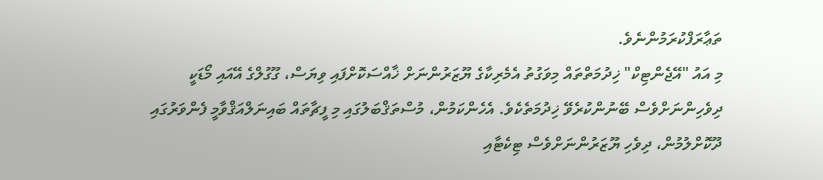ތަޢާރަފްކުރަމުންނެވެ.
މި އައު "އޭޖެންޓިކް" ޚިދުމަތްތައް މިވަގުތު އެމެރިކާގެ ޔޫޒަރުންނަށް ޚާއްސަކޮށްފައި ވިޔަސް، ގޫގުލްގެ އޭއައި މޯޑަކީ ދިވެހިންނަށްވެސް ބޭނުންކުރެވޭ ޚިދުމަތެކެވެ. އެހެންކަމުން، މުސްތަޤްބަލުގައި މި ފީޗާތައް ބައިނަލްއަޤްވާމީ ފެންވަރުގައި ދޫކޮށްލުމުން، ދިވެހި ޔޫޒަރުންނަށްވެސް ޓިކެޓާއި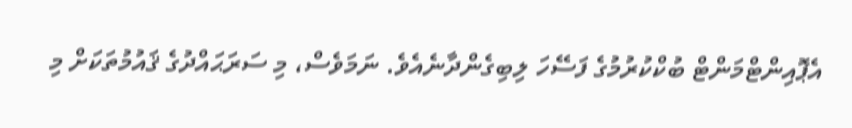އެޕޮއިންޓްމަންޓް ބުކްކުރުމުގެ ފަސޭހަ ލިބިގެންދާނެއެވެ. ނަމަވެސް، މި ސަރަޙައްދުގެ ޤައުމުތަކަށް މި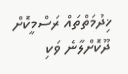ޚިދުމަތްތައް ރަސްމީކޮށް ދޫކޮށްލާނެ ވަކި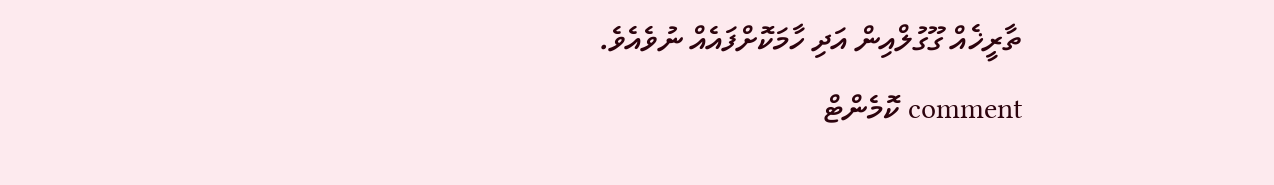ތާރީޚެއް ގޫގުލްއިން އަދި ހާމަކޮށްފައެއް ނުވެއެވެ.
comment ކޮމެންޓް